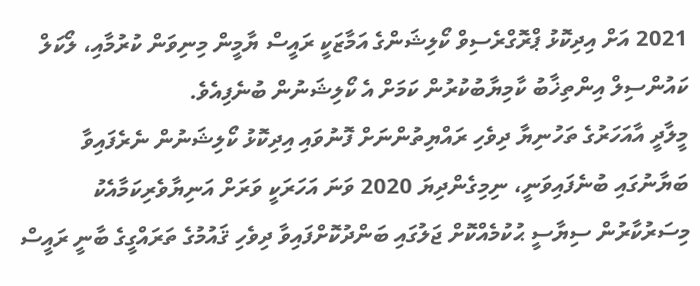2021 އަށް އިދިކޮޅު ޕްރޮގްރެސިވް ކޯލިޝަންގެ އަމާޒަކީ ރައީސް ޔާމީން މިނިވަން ކުރުމާއި، ލޯކަލް ކައުންސިލް އިންތިޚާބު ކާމިޔާބުކުރުން ކަމަށް އެ ކޯލިޝަނުން ބުނެފިއެވެ.
މީލާދީ އާއަހަރުގެ ތަހުނިޔާ ދިވެހި ރައްޔިތުންނަށް ފޮނުވައި އިދިކޮޅު ކޯލިޝަނުން ނެރެފައިވާ ބަޔާނުގައި ބުނެފައިވަނީ، ނިމިގެންދިޔަ 2020 ވަނަ އަހަރަކީ ވަރަށް އަނިޔާވެރިކަމާއެކު މިސަރުކާރުން ސިޔާސީ ޙުކުމެއްކޮށް ޖަލުގައި ބަންދުކޮށްފައިވާ ދިވެހި ޤައުމުގެ ތަރައްގީގެ ބާނީ ރައީސް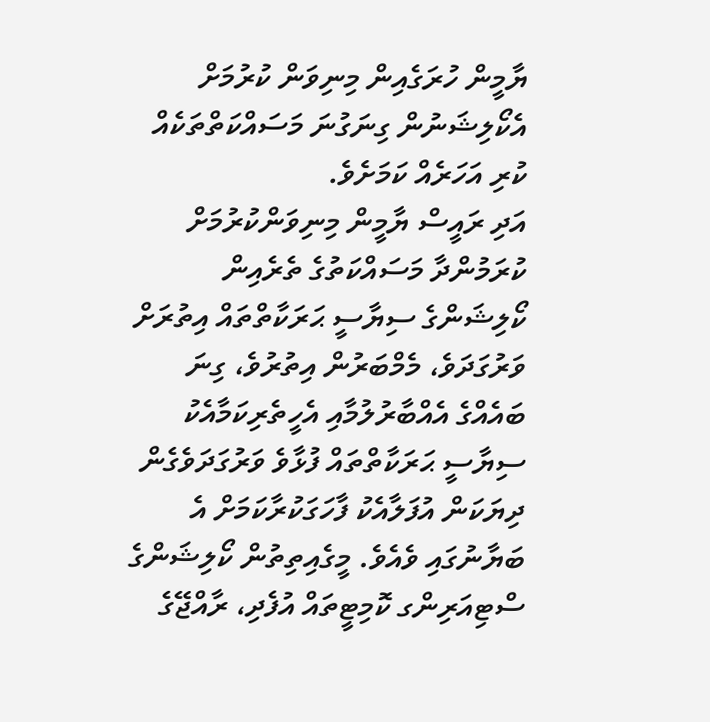ޔާމީން ހުރަގެއިން މިނިވަން ކުރުމަށް އެކޯލިޝަނުން ގިނަގުނަ މަސައްކަތްތަކެއް ކުރި އަހަރެއް ކަމަށެވެ.
އަދި ރައީސް ޔާމީން މިނިވަންކުރުމަށް ކުރަމުންދާ މަސައްކަތުގެ ތެރެއިން ކޯލިޝަންގެ ސިޔާސީ ޙަރަކާތްތައް އިތުރަށް ވަރުގަދަވެ، މެމްބަރުން އިތުރުވެ، ގިނަ ބައެއްގެ އެއްބާރުލުމާއި އެހީތެރިކަމާއެކު ސިޔާސީ ޙަރަކާތްތައް ފުޅާވެ ވަރުގަދަވެގެން ދިޔަކަން އުފަލާއެކު ފާހަގަކުރާކަމަށް އެ ބަޔާނުގައި ވެއެވެ. މީގެއިތިތުން ކޯލިޝަންގެ ސްޓިއަރިންގ ކޮމިޓީތައް އުފެދި، ރާއްޖޭގެ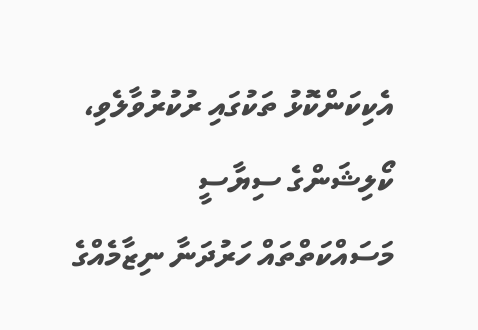އެކިކަންކޮޅު ތަކުގައި ރުކުރުވާލެވި، ކޯލިޝަންގެ ސިޔާސީ މަސައްކަތްތައް ހަރުދަނާ ނިޒާމެއްގެ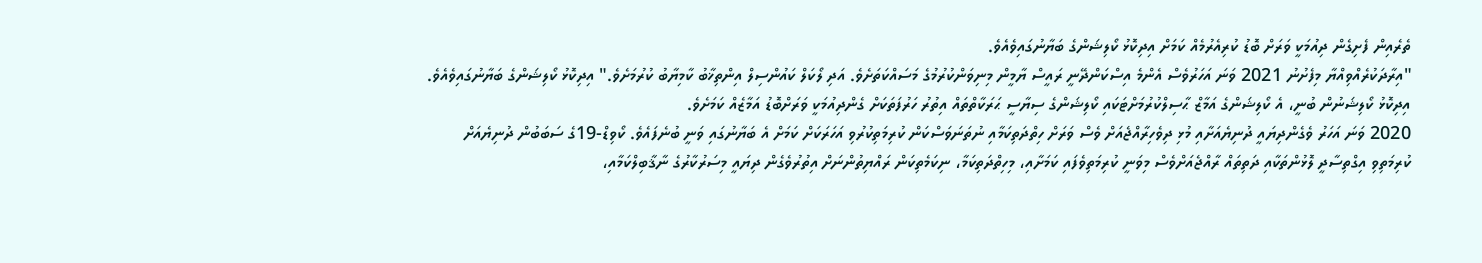ތެރެއިން ފެށިގެން ދިއުމަކީ ވަރަށް ބޮޑު ކުރިއެރުމެއް ކަމަށް އިދިކޮޅު ކޯލިޝަންގެ ބަޔާނުގައިވެއެވެ.
"އިރާދަކުރެއްވިއްޔާ މިފެށުނު 2021 ވަނަ އަހަރުވެސް އެންމެ އިސްކަންދޭނީ ރައީސް ޔާމީން މިނިވަންކުރުމުގެ މަސައްކަތަށެވެ. އަދި ލޯކަލް ކައުންސިލް އިންތިޚާބު ކާމިޔާބު ކުރުމަށެވެ." އިދިކޮޅު ކޯލިޝަންގެ ބަޔާނުގައިވެއެވެ.
އިދިކޮޅު ކޯލިޝަނުން ބުނީ، އެ ކޯލިޝަންގެ އަމާޒް ޙާސިލްކުރުމަށްޓަކައި ކޯލިޝަންގެ ސިޔާސީ ޙަރަކާތްތައް އިތުރު ހަރުފަތަކަށް ގެންދިއުމަކީ ވަރަށްބޮޑު އަމާޒެއް ކަމަށެވެ.
2020 ވަނަ އަހަރު ވެގެންދިޔައީ ދުނިޔެއަށާއި މުޅި ދިވެހިރާއްޖެއަށް ވެސް ވަރަށް ހިތްދަތިކަމާއި ނުތަނަވަސްކަން ކުރިމަތިކުރުވި އަހަރަކަށް ކަމަށް އެ ބަޔާނުގައި ވަނީ ބުނެފައެވެ. ކޯވިޑް-19ގެ ސަބަބުން ދުނިޔެއަށް ކުރިމަތިވި އިގްތިސާދީ ލޮޅުންތަކާއި ދަތިތައް ރާއްޖެއަށްވެސް މިވަނީ ކުރިމަތިވެފައި ކަމަށާއި، މިހިތްދަތިކަމާ، ނިކަމެތިކަން ރައްޔިތުންނަށް އިތުރުވެގެން ދިޔައީ މިސަރުކާރުގެ ނާޤާބިލްކަމާއި،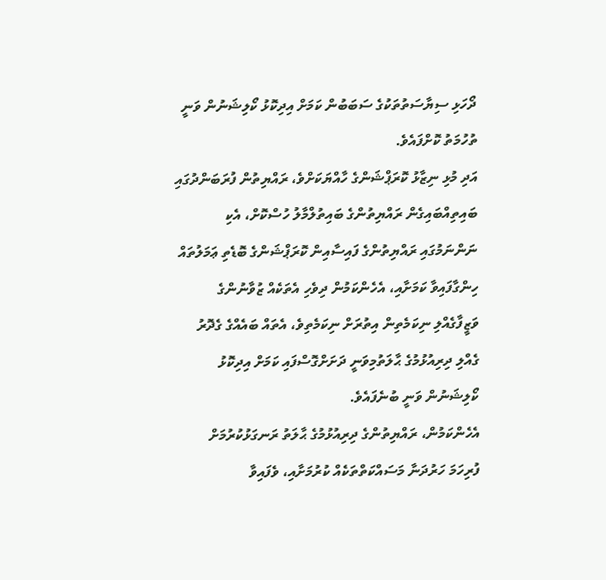ދޯހަޅި ސިޔާސަތުތަކުގެ ސަބަބުން ކަމަށް އިދިކޮޅު ކޯލިޝަނުން ވަނީ ތުހުމަތު ކޮށްފައެވެ.
އަދި މުޅި ނިޒާޅު ކޮރަޕްޝަންގެ ހާއްޔަކަށްވެ، ރައްޔިތުން ފުރަބަންދުގައި ބައިތިއްބައިގެން ރައްޔިތުންގެ ބައިތުލްމާލު ހުސްކޮށް، އެކި ނަންނަމުގައި ރައްޔިތުންގެ ފައިސާއިން ކޮރަޕްޝަންގެ ބޮޑެތި ޢަމަލުތައް ހިންގާފައިވާ ކަމަށާއި، އެހެންކަމުން ދިވެހި އެތަކެއް ޒުވާނުންގެ ވަޒީފާގެއްލި ނިކަމެތިން އިތުރަށް ނިކަމެތިވެ، އެތައް ބައެއްގެ ގެދޮރު ގެއްލި ދިރިއުޅުމުގެ ޙާލަތުމިވަނީ ދަށަށްގޮސްފައި ކަމަށް އިދިކޮޅު ކޯލިޝަނުން ވަނީ ބުނެފައެވެ.
އެހެންކަމުން، ރައްޔިތުންގެ ދިރިއުޅުމުގެ ޙާލަތު ރަނގަޅުކުރުމަށް ފުރިހަމަ ހަރުދަނާ މަސައްކަތްތަކެއް ކުރުމަށާއި، ވެފައިވާ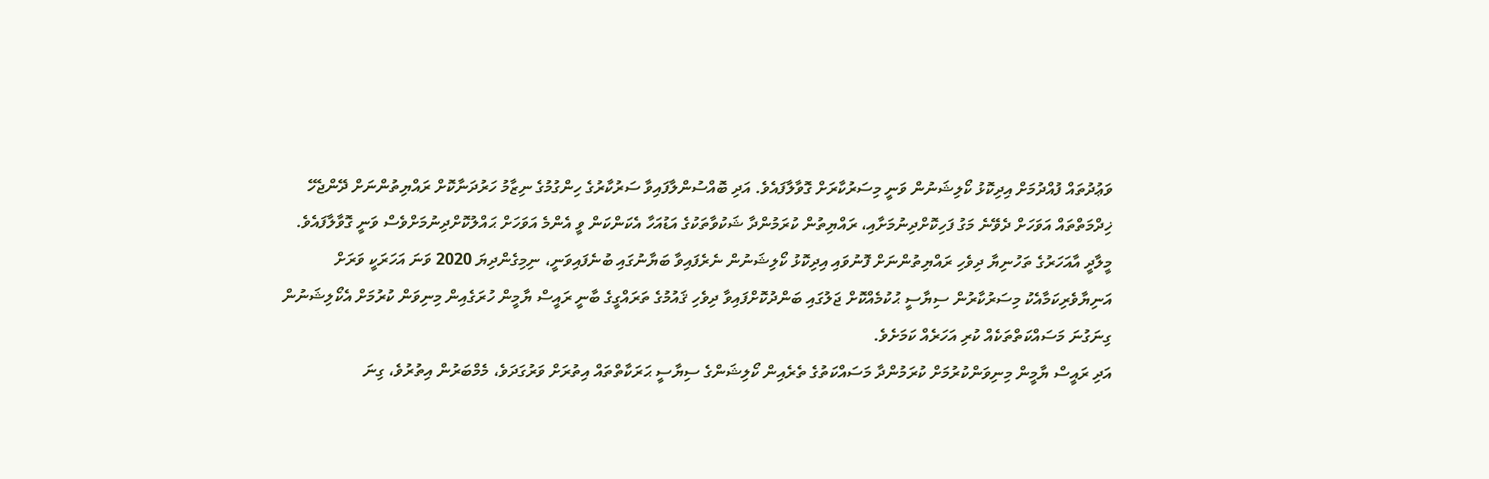ވަޢުދުތައް ފުއްދުމަށް އިދިކޮޅު ކޯލިޝަނުން ވަނީ މިސަރުކާރަށް ގޮވާލާފައެވެ. އަދި ބޮއްސުންލާފައިވާ ސަރުކާރުގެ ހިންގުމުގެ ނިޒާމު ހަރުދަނާކޮށް ރައްޔިތުންނަށް ދޭންޖެހޭ ޚިދްމަތްތައް އަވަހަށް ދެވޭނެ މަގު ފަހިކޮށްދިނުމަށާއި، ރައްޔިތުން ކުރަމުންދާ ޝަކުވާތަކުގެ އަޑުއަހާ އެކަންކަން ވީ އެންމެ އަވަހަށް ޙައްލުކޮށްދިނުމަށްވެސް ވަނީ ގޮވާލާފައެވެ.
މީލާދީ އާއަހަރުގެ ތަހުނިޔާ ދިވެހި ރައްޔިތުންނަށް ފޮނުވައި އިދިކޮޅު ކޯލިޝަނުން ނެރެފައިވާ ބަޔާނުގައި ބުނެފައިވަނީ، ނިމިގެންދިޔަ 2020 ވަނަ އަހަރަކީ ވަރަށް އަނިޔާވެރިކަމާއެކު މިސަރުކާރުން ސިޔާސީ ޙުކުމެއްކޮށް ޖަލުގައި ބަންދުކޮށްފައިވާ ދިވެހި ޤައުމުގެ ތަރައްގީގެ ބާނީ ރައީސް ޔާމީން ހުރަގެއިން މިނިވަން ކުރުމަށް އެކޯލިޝަނުން ގިނަގުނަ މަސައްކަތްތަކެއް ކުރި އަހަރެއް ކަމަށެވެ.
އަދި ރައީސް ޔާމީން މިނިވަންކުރުމަށް ކުރަމުންދާ މަސައްކަތުގެ ތެރެއިން ކޯލިޝަންގެ ސިޔާސީ ޙަރަކާތްތައް އިތުރަށް ވަރުގަދަވެ، މެމްބަރުން އިތުރުވެ، ގިނަ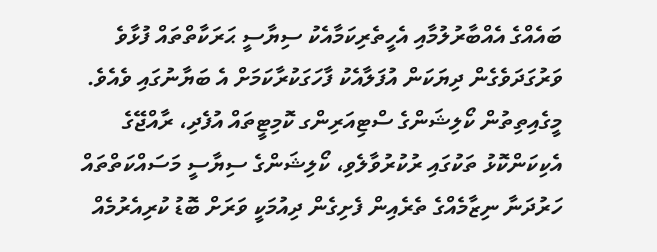ބައެއްގެ އެއްބާރުލުމާއި އެހީތެރިކަމާއެކު ސިޔާސީ ޙަރަކާތްތައް ފުޅާވެ ވަރުގަދަވެގެން ދިޔަކަން އުފަލާއެކު ފާހަގަކުރާކަމަށް އެ ބަޔާނުގައި ވެއެވެ. މީގެއިތިތުން ކޯލިޝަންގެ ސްޓިއަރިންގ ކޮމިޓީތައް އުފެދި، ރާއްޖޭގެ އެކިކަންކޮޅު ތަކުގައި ރުކުރުވާލެވި، ކޯލިޝަންގެ ސިޔާސީ މަސައްކަތްތައް ހަރުދަނާ ނިޒާމެއްގެ ތެރެއިން ފެށިގެން ދިއުމަކީ ވަރަށް ބޮޑު ކުރިއެރުމެއް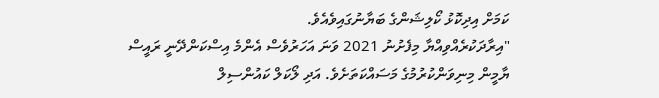ކަމަށް އިދިކޮޅު ކޯލިޝަންގެ ބަޔާނުގައިވެއެވެ.
"އިރާދަކުރެއްވިއްޔާ މިފެށުނު 2021 ވަނަ އަހަރުވެސް އެންމެ އިސްކަންދޭނީ ރައީސް ޔާމީން މިނިވަންކުރުމުގެ މަސައްކަތަށެވެ. އަދި ލޯކަލް ކައުންސިލް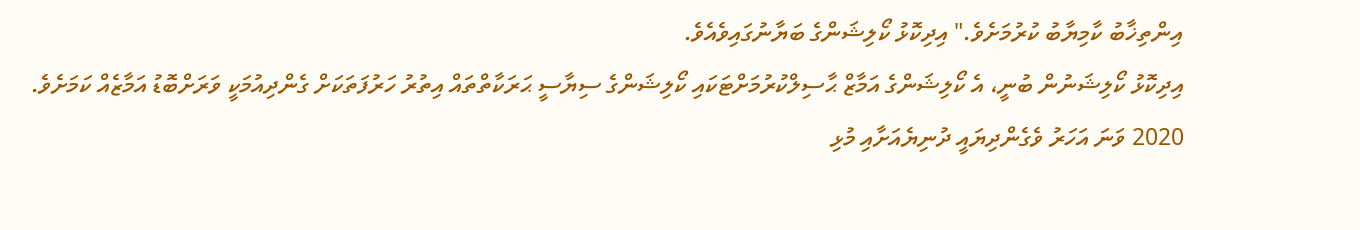އިންތިޚާބު ކާމިޔާބު ކުރުމަށެވެ." އިދިކޮޅު ކޯލިޝަންގެ ބަޔާނުގައިވެއެވެ.
އިދިކޮޅު ކޯލިޝަނުން ބުނީ، އެ ކޯލިޝަންގެ އަމާޒް ޙާސިލްކުރުމަށްޓަކައި ކޯލިޝަންގެ ސިޔާސީ ޙަރަކާތްތައް އިތުރު ހަރުފަތަކަށް ގެންދިއުމަކީ ވަރަށްބޮޑު އަމާޒެއް ކަމަށެވެ.
2020 ވަނަ އަހަރު ވެގެންދިޔައީ ދުނިޔެއަށާއި މުޅި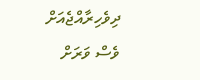ދިވެހިރާއްޖެއަށް ވެސް ވަރަށް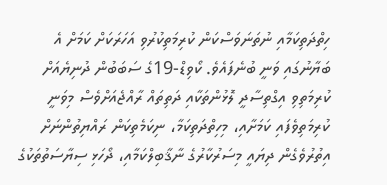ހިތްދަތިކަމާއި ނުތަނަވަސްކަން ކުރިމަތިކުރުވި އަހަރަކަށް ކަމަށް އެ ބަޔާނުގައި ވަނީ ބުނެފައެވެ. ކޯވިޑް-19ގެ ސަބަބުން ދުނިޔެއަށް ކުރިމަތިވި އިގްތިސާދީ ލޮޅުންތަކާއި ދަތިތައް ރާއްޖެއަށްވެސް މިވަނީ ކުރިމަތިވެފައި ކަމަށާއި، މިހިތްދަތިކަމާ، ނިކަމެތިކަން ރައްޔިތުންނަށް އިތުރުވެގެން ދިޔައީ މިސަރުކާރުގެ ނާޤާބިލްކަމާއި، ދޯހަޅި ސިޔާސަތުތަކުގެ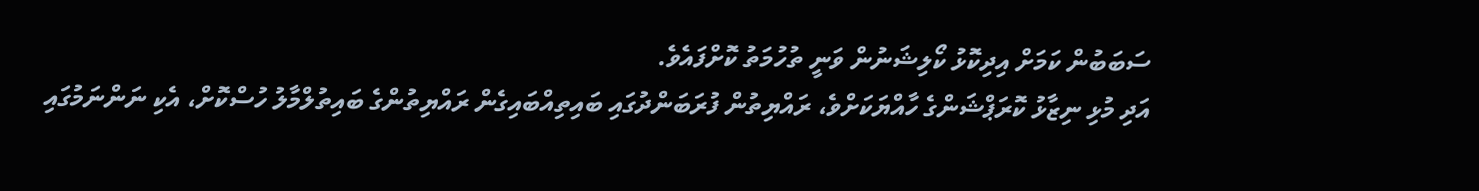ސަބަބުން ކަމަށް އިދިކޮޅު ކޯލިޝަނުން ވަނީ ތުހުމަތު ކޮށްފައެވެ.
އަދި މުޅި ނިޒާޅު ކޮރަޕްޝަންގެ ހާއްޔަކަށްވެ، ރައްޔިތުން ފުރަބަންދުގައި ބައިތިއްބައިގެން ރައްޔިތުންގެ ބައިތުލްމާލު ހުސްކޮށް، އެކި ނަންނަމުގައި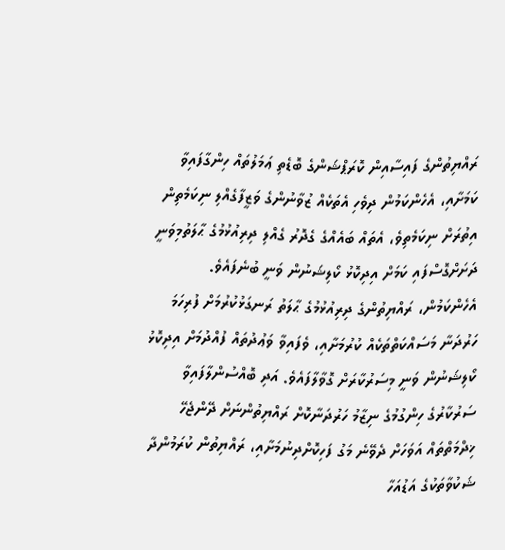ރައްޔިތުންގެ ފައިސާއިން ކޮރަޕްޝަންގެ ބޮޑެތި ޢަމަލުތައް ހިންގާފައިވާ ކަމަށާއި، އެހެންކަމުން ދިވެހި އެތަކެއް ޒުވާނުންގެ ވަޒީފާގެއްލި ނިކަމެތިން އިތުރަށް ނިކަމެތިވެ، އެތައް ބައެއްގެ ގެދޮރު ގެއްލި ދިރިއުޅުމުގެ ޙާލަތުމިވަނީ ދަށަށްގޮސްފައި ކަމަށް އިދިކޮޅު ކޯލިޝަނުން ވަނީ ބުނެފައެވެ.
އެހެންކަމުން، ރައްޔިތުންގެ ދިރިއުޅުމުގެ ޙާލަތު ރަނގަޅުކުރުމަށް ފުރިހަމަ ހަރުދަނާ މަސައްކަތްތަކެއް ކުރުމަށާއި، ވެފައިވާ ވަޢުދުތައް ފުއްދުމަށް އިދިކޮޅު ކޯލިޝަނުން ވަނީ މިސަރުކާރަށް ގޮވާލާފައެވެ. އަދި ބޮއްސުންލާފައިވާ ސަރުކާރުގެ ހިންގުމުގެ ނިޒާމު ހަރުދަނާކޮށް ރައްޔިތުންނަށް ދޭންޖެހޭ ޚިދްމަތްތައް އަވަހަށް ދެވޭނެ މަގު ފަހިކޮށްދިނުމަށާއި، ރައްޔިތުން ކުރަމުންދާ ޝަކުވާތަކުގެ އަޑުއަހާ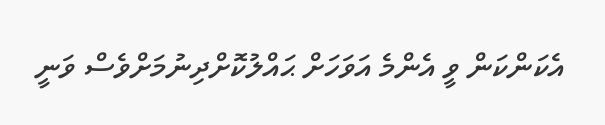އެކަންކަން ވީ އެންމެ އަވަހަށް ޙައްލުކޮށްދިނުމަށްވެސް ވަނީ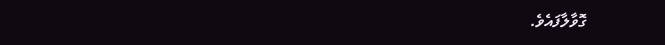ގޮވާލާފައެވެ.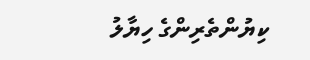ކިޔުންތެރިންގެ ހިޔާލު